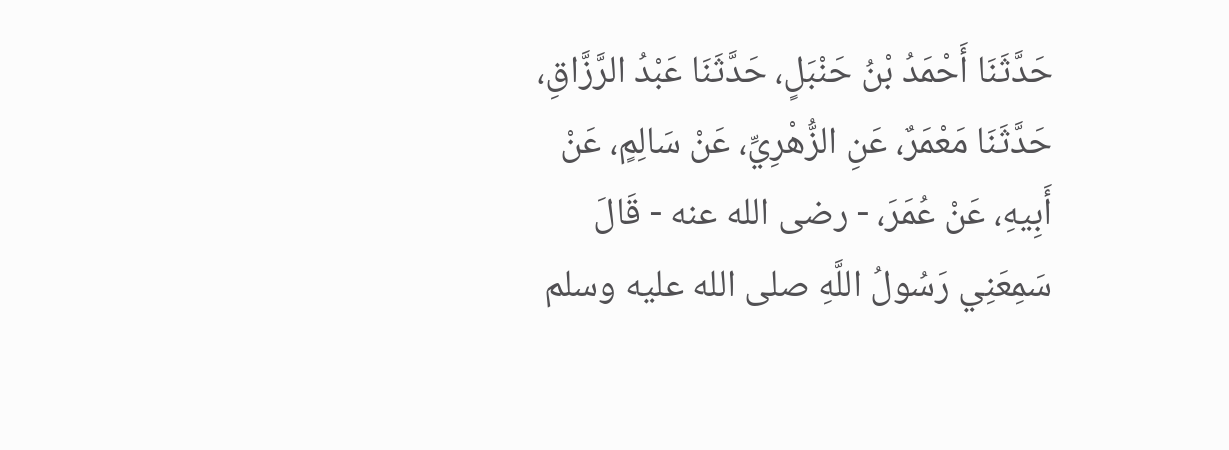حَدَّثَنَا أَحْمَدُ بْنُ حَنْبَلٍ، حَدَّثَنَا عَبْدُ الرَّزَّاقِ، حَدَّثَنَا مَعْمَرٌ، عَنِ الزُّهْرِيِّ، عَنْ سَالِمٍ، عَنْ أَبِيهِ، عَنْ عُمَرَ، - رضى الله عنه - قَالَ سَمِعَنِي رَسُولُ اللَّهِ صلى الله عليه وسلم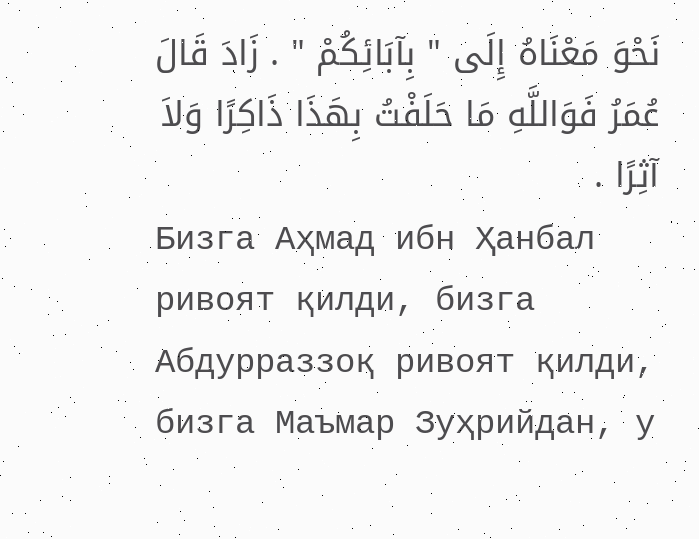نَحْوَ مَعْنَاهُ إِلَى " بِآبَائِكُمْ " . زَادَ قَالَ عُمَرُ فَوَاللَّهِ مَا حَلَفْتُ بِهَذَا ذَاكِرًا وَلاَ آثِرًا .
Бизга Аҳмад ибн Ҳанбал ривоят қилди, бизга Абдурраззоқ ривоят қилди, бизга Маъмар Зуҳрийдан, у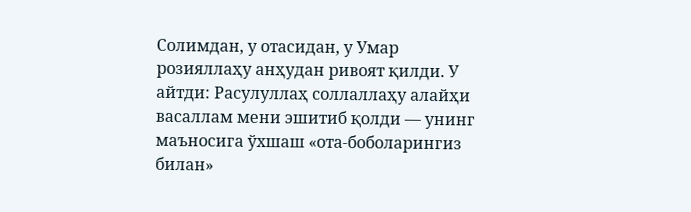Солимдан, у отасидан, у Умар розияллаҳу анҳудан ривоят қилди. У айтди: Расулуллаҳ соллаллаҳу алайҳи васаллам мени эшитиб қолди — унинг маъносига ўхшаш «ота-боболарингиз билан»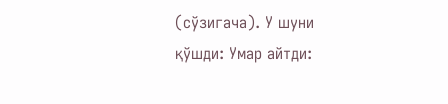(сўзигача). У шуни қўшди: Умар айтди: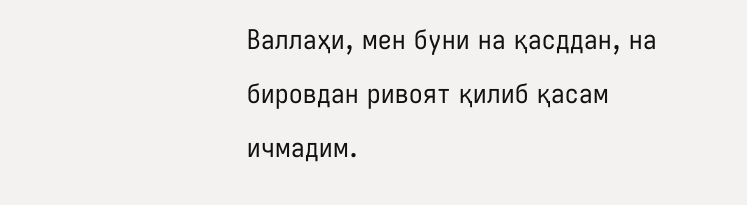Валлаҳи, мен буни на қасддан, на бировдан ривоят қилиб қасам ичмадим.